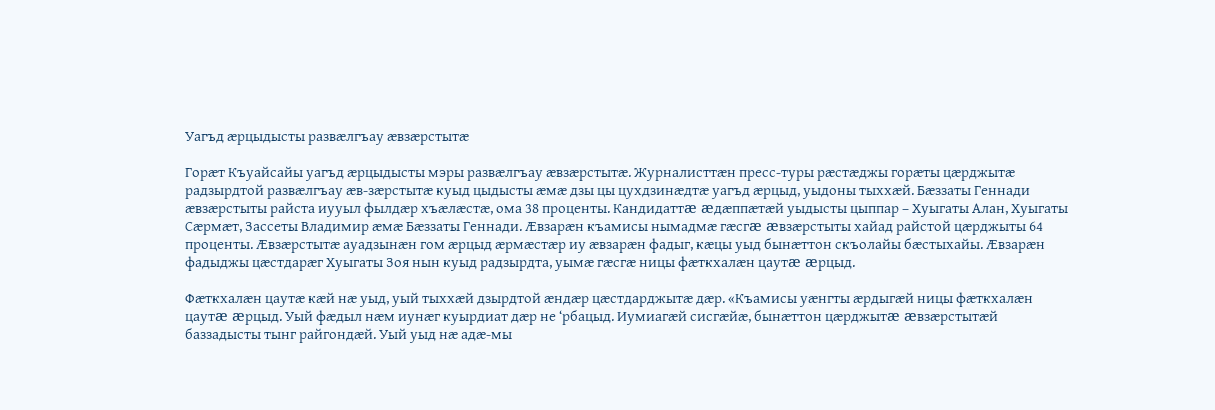Уагъд æрцыдысты развæлгъау æвзæрстытæ

Горæт Къуайсайы уагъд æрцыдысты мэры развæлгъау æвзæрстытæ. Журналисттæн пресс-туры рæстæджы горæты цæрджытæ радзырдтой развæлгъау æв-зæрстытæ куыд цыдысты æмæ дзы цы цухдзинæдтæ уагъд æрцыд, уыдоны тыххæй. Бæззаты Геннади æвзæрстыты райста иууыл фылдæр хъæлæстæ, ома 38 проценты. Кандидаттæ æдæппæтæй уыдысты цыппар – Хуыгаты Алан, Хуыгаты Сæрмæт, Зассеты Владимир æмæ Бæззаты Геннади. Æвзарæн къамисы нымадмæ гæсгæ æвзæрстыты хайад райстой цæрджыты 64 проценты. Æвзæрстытæ ауадзынæн гом æрцыд æрмæстæр иу æвзарæн фадыг, кæцы уыд бынæттон скъолайы бæстыхайы. Æвзарæн фадыджы цæстдарæг Хуыгаты Зоя нын куыд радзырдта, уымæ гæсгæ ницы фæткхалæн цаутæ æрцыд.

Фæткхалæн цаутæ кæй нæ уыд, уый тыххæй дзырдтой æндæр цæстдарджытæ дæр. «Къамисы уæнгты æрдыгæй ницы фæткхалæн цаутæ æрцыд. Уый фæдыл нæм иунæг куырдиат дæр не ‘рбацыд. Иумиагæй сисгæйæ, бынæттон цæрджытæ æвзæрстытæй баззадысты тынг райгондæй. Уый уыд нæ адæ-мы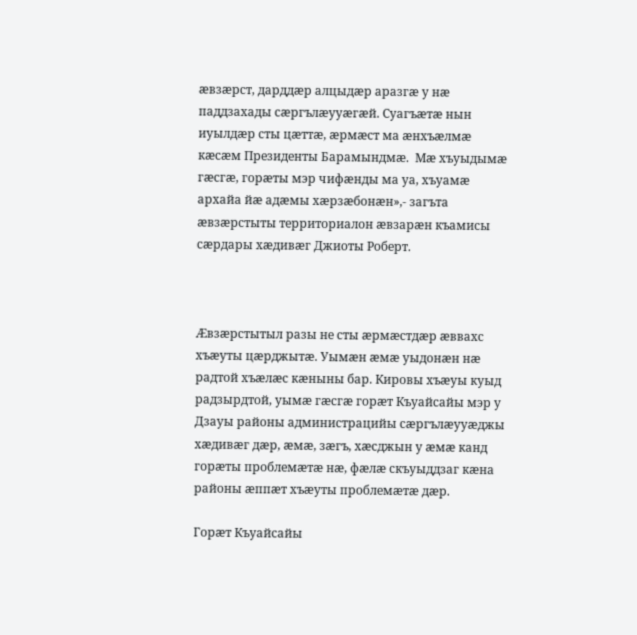æвзæрст, дарддæр алцыдæр аразгæ у нæ паддзахады сæргълæууæгæй. Суагъæтæ нын иуылдæр сты цæттæ, æрмæст ма æнхъæлмæ кæсæм Президенты Барамындмæ.  Мæ хъуыдымæ гæсгæ, горæты мэр чифæнды ма уа, хъуамæ архайа йæ адæмы хæрзæбонæн»,- загъта æвзæрстыты территориалон æвзарæн къамисы сæрдары хæдивæг Джиоты Роберт.



Æвзæрстытыл разы не сты æрмæстдæр æввахс хъæуты цæрджытæ. Уымæн æмæ уыдонæн нæ радтой хъæлæс кæныны бар. Кировы хъæуы куыд радзырдтой, уымæ гæсгæ горæт Къуайсайы мэр у Дзауы районы администрацийы сæргълæууæджы хæдивæг дæр, æмæ, зæгъ, хæсджын у æмæ канд горæты проблемæтæ нæ, фæлæ скъуыддзаг кæна районы æппæт хъæуты проблемæтæ дæр.

Горæт Къуайсайы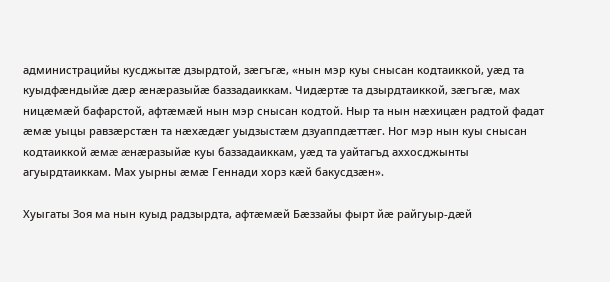администрацийы кусджытæ дзырдтой, зæгъгæ, «нын мэр куы снысан кодтаиккой, уæд та куыдфæндыйæ дæр æнæразыйæ баззадаиккам. Чидæртæ та дзырдтаиккой, зæгъгæ, мах ницæмæй бафарстой, афтæмæй нын мэр снысан кодтой. Ныр та нын нæхицæн радтой фадат æмæ уыцы равзæрстæн та нæхæдæг уыдзыстæм дзуаппдæттæг. Ног мэр нын куы снысан кодтаиккой æмæ æнæразыйæ куы баззадаиккам, уæд та уайтагъд аххосджынты агуырдтаиккам. Мах уырны æмæ Геннади хорз кæй бакусдзæн».

Хуыгаты Зоя ма нын куыд радзырдта, афтæмæй Бæззайы фырт йæ райгуыр-дæй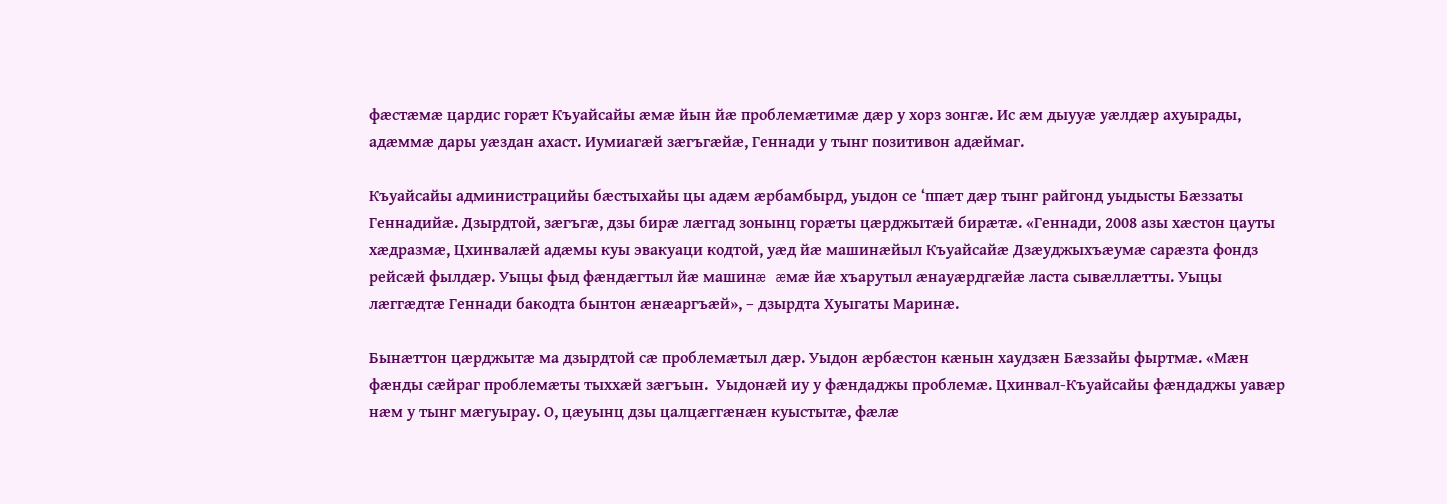фæстæмæ цардис горæт Къуайсайы æмæ йын йæ проблемæтимæ дæр у хорз зонгæ. Ис æм дыууæ уæлдæр ахуырады, адæммæ дары уæздан ахаст. Иумиагæй зæгъгæйæ, Геннади у тынг позитивон адæймаг.

Къуайсайы администрацийы бæстыхайы цы адæм æрбамбырд, уыдон се ‘ппæт дæр тынг райгонд уыдысты Бæззаты Геннадийæ. Дзырдтой, зæгъгæ, дзы бирæ лæггад зонынц горæты цæрджытæй бирæтæ. «Геннади, 2008 азы хæстон цауты хæдразмæ, Цхинвалæй адæмы куы эвакуаци кодтой, уæд йæ машинæйыл Къуайсайæ Дзæуджыхъæумæ сарæзта фондз рейсæй фылдæр. Уыцы фыд фæндæгтыл йæ машинæ æмæ йæ хъарутыл æнауæрдгæйæ ласта сывæллæтты. Уыцы лæггæдтæ Геннади бакодта бынтон æнæаргъæй», – дзырдта Хуыгаты Маринæ.

Бынæттон цæрджытæ ма дзырдтой сæ проблемæтыл дæр. Уыдон æрбæстон кæнын хаудзæн Бæззайы фыртмæ. «Мæн фæнды сæйраг проблемæты тыххæй зæгъын.  Уыдонæй иу у фæндаджы проблемæ. Цхинвал-Къуайсайы фæндаджы уавæр нæм у тынг мæгуырау. О, цæуынц дзы цалцæггæнæн куыстытæ, фæлæ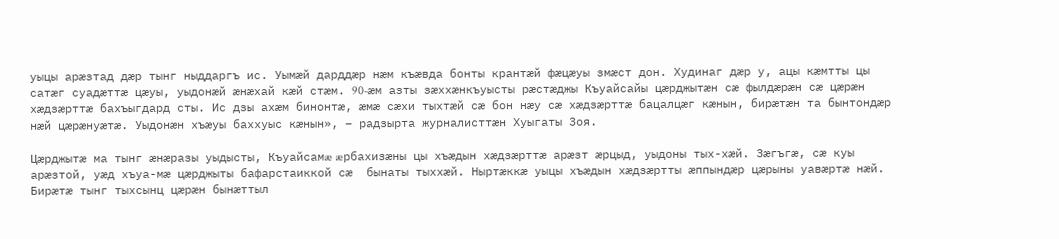уыцы арæзтад дæр тынг ныддаргъ ис. Уымæй дарддæр нæм къæвда бонты крантæй фæцæуы змæст дон. Худинаг дæр у, ацы кæмтты цы сатæг суадæттæ цæуы, уыдонæй æнæхай кæй стæм. 90-æм азты зæххæнкъуысты рæстæджы Къуайсайы цæрджытæн сæ фылдæрæн сæ цæрæн хæдзæрттæ бахъыгдард сты. Ис дзы ахæм бинонтæ, æмæ сæхи тыхтæй сæ бон нæу сæ хæдзæрттæ бацалцæг кæнын, бирæтæн та бынтондæр нæй цæрæнуæтæ. Уыдонæн хъæуы баххуыс кæнын», – радзырта журналисттæн Хуыгаты Зоя.

Цæрджытæ ма тынг æнæразы уыдысты, Къуайсамæ æрбахизæны цы хъæдын хæдзæрттæ арæзт æрцыд, уыдоны тых-хæй. Зæгъгæ, сæ куы арæзтой, уæд хъуа-мæ цæрджыты бафарстаиккой сæ  бынаты тыххæй. Ныртæккæ уыцы хъæдын хæдзæртты æппындæр цæрыны уавæртæ нæй. Бирæтæ тынг тыхсынц цæрæн бынæттыл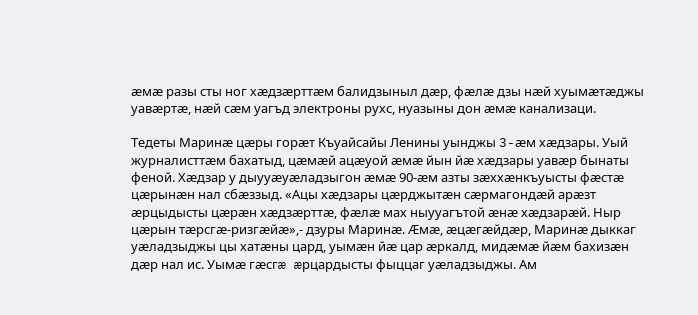æмæ разы сты ног хæдзæрттæм балидзыныл дæр, фæлæ дзы нæй хуымæтæджы уавæртæ, нæй сæм уагъд электроны рухс, нуазыны дон æмæ канализаци.

Тедеты Маринæ цæры горæт Къуайсайы Ленины уынджы 3-æм хæдзары. Уый журналисттæм бахатыд, цæмæй ацæуой æмæ йын йæ хæдзары уавæр бынаты феной. Хæдзар у дыууæуæладзыгон æмæ 90-æм азты зæххæнкъуысты фæстæ цæрынæн нал сбæззыд. «Ацы хæдзары цæрджытæн сæрмагондæй арæзт æрцыдысты цæрæн хæдзæрттæ, фæлæ мах ныууагътой æнæ хæдзарæй. Ныр цæрын тæрсгæ-ризгæйæ»,- дзуры Маринæ. Æмæ, æцæгæйдæр, Маринæ дыккаг уæладзыджы цы хатæны цард, уымæн йæ цар æркалд, мидæмæ йæм бахизæн дæр нал ис. Уымæ гæсгæ æрцардысты фыццаг уæладзыджы. Ам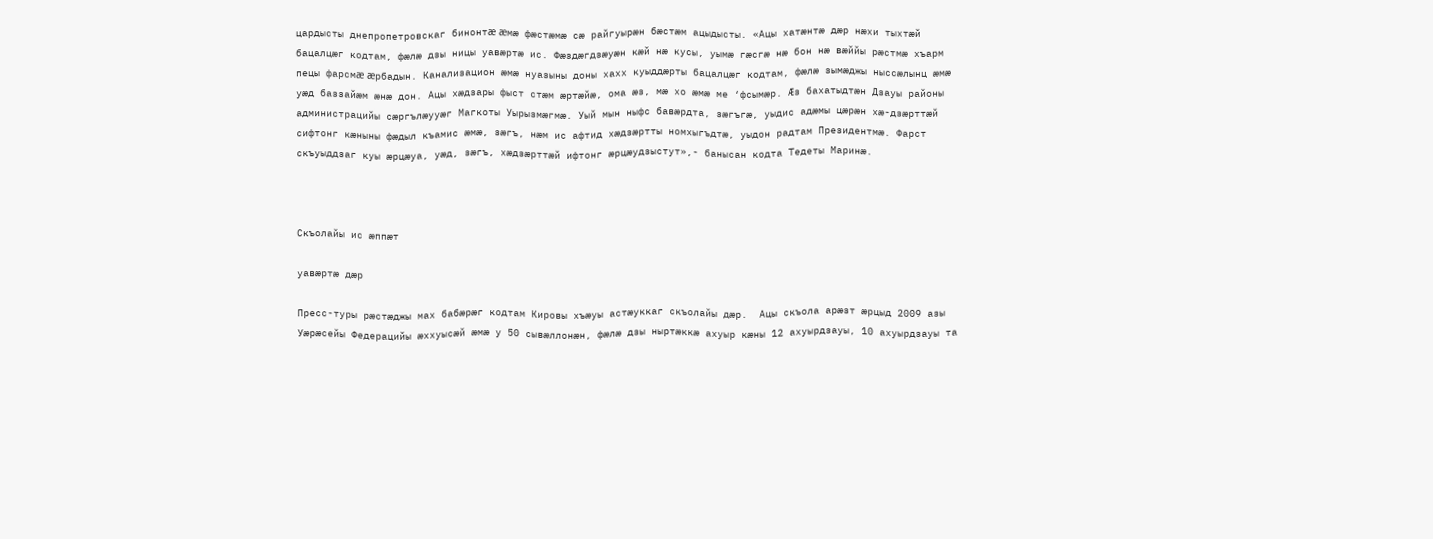цардысты днепропетровскаг бинонтæ æмæ фæстæмæ сæ райгуырæн бæстæм ацыдысты. «Ацы хатæнтæ дæр нæхи тыхтæй бацалцæг кодтам, фæлæ дзы ницы уавæртæ ис. Фæздæгдзæуæн кæй нæ кусы, уымæ гæсгæ нæ бон нæ вæййы рæстмæ хъарм пецы фарсмæ æрбадын. Канализацион æмæ нуазыны доны хахх куыддæрты бацалцæг кодтам, фæлæ зымæджы ныссæлынц æмæ уæд баззайæм æнæ дон. Ацы хæдзары фыст стæм æртæйæ, ома æз, мæ хо æмæ ме ‘фсымæр. Æз бахатыдтæн Дзауы районы администрацийы сæргълæууæг Магкоты Уырызмæгмæ. Уый мын ныфс бавæрдта, зæгъгæ, уыдис адæмы цæрæн хæ-дзæрттæй сифтонг кæныны фæдыл къамис æмæ, зæгъ, нæм ис афтид хæдзæртты номхыгъдтæ, уыдон радтам Президентмæ. Фарст скъуыддзаг куы æрцæуа, уæд, зæгъ, хæдзæрттæй ифтонг æрцæудзыстут»,- банысан кодта Тедеты Маринæ.



Скъолайы ис æппæт

уавæртæ дæр

Пресс-туры рæстæджы мах бабæрæг кодтам Кировы хъæуы астæуккаг скъолайы дæр.  Ацы скъола арæзт æрцыд 2009 азы Уæрæсейы Федерацийы æххуысæй æмæ у 50 сывæллонæн, фæлæ дзы ныртæккæ ахуыр кæны 12 ахуырдзауы, 10 ахуырдзауы та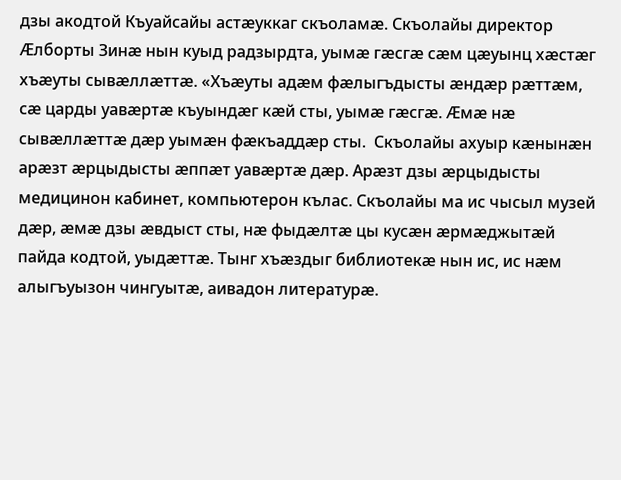дзы акодтой Къуайсайы астæуккаг скъоламæ. Скъолайы директор Æлборты Зинæ нын куыд радзырдта, уымæ гæсгæ сæм цæуынц хæстæг хъæуты сывæллæттæ. «Хъæуты адæм фæлыгъдысты æндæр рæттæм, сæ царды уавæртæ къуындæг кæй сты, уымæ гæсгæ. Æмæ нæ сывæллæттæ дæр уымæн фæкъаддæр сты.  Скъолайы ахуыр кæнынæн арæзт æрцыдысты æппæт уавæртæ дæр. Арæзт дзы æрцыдысты медицинон кабинет, компьютерон кълас. Скъолайы ма ис чысыл музей дæр, æмæ дзы æвдыст сты, нæ фыдæлтæ цы кусæн æрмæджытæй пайда кодтой, уыдæттæ. Тынг хъæздыг библиотекæ нын ис, ис нæм алыгъуызон чингуытæ, аивадон литературæ.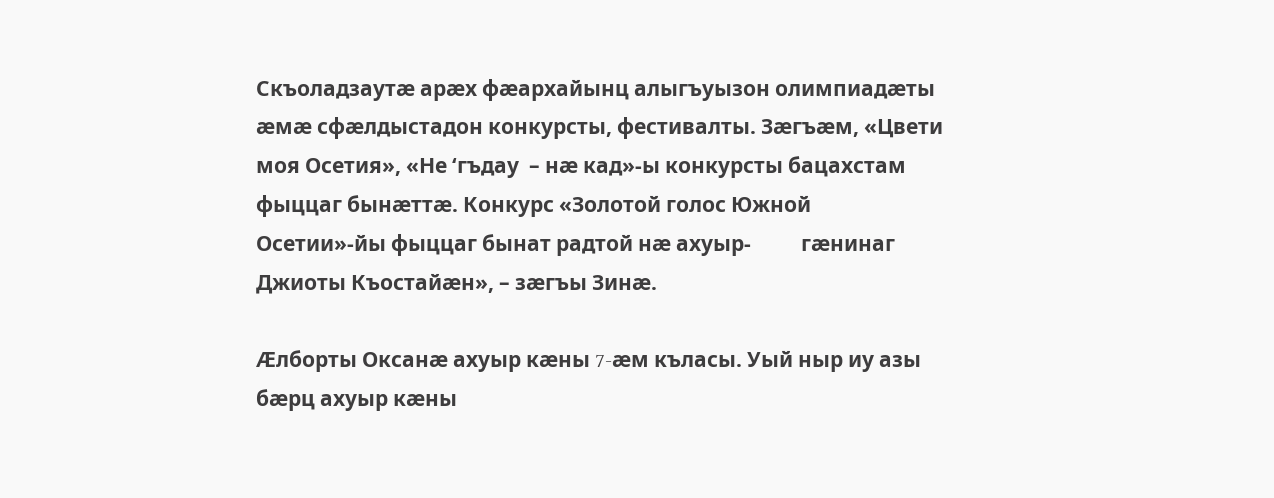Скъоладзаутæ арæх фæархайынц алыгъуызон олимпиадæты æмæ сфæлдыстадон конкурсты, фестивалты. Зæгъæм, «Цвети моя Осетия», «Не ‘гъдау  – нӕ кад»-ы конкурсты бацахстам фыццаг бынæттӕ. Конкурс «Золотой голос Южной Осетии»-йы фыццаг бынат радтой нӕ ахуыр-          гӕнинаг Джиоты Къостайӕн», – зæгъы Зинæ.

Æлборты Оксанæ ахуыр кæны 7-æм къласы. Уый ныр иу азы бæрц ахуыр кæны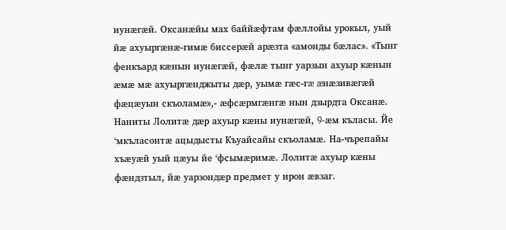иунæгæй. Оксанæйы мах баййæфтам фæллойы урокыл, уый йæ ахуыргæнæ-гимæ биссерæй арæзта «амонды бæлас». «Тынг фенкъард кæнын иунæгæй, фæлæ тынг уарзын ахуыр кæнын æмæ мæ ахуыргæнджыты дæр, уымæ гæс-гæ æнæзивæгæй фæцæуын скъоламæ»,- æфсæрмгæнгæ нын дзырдта Оксанæ. Наниты Лолитæ дæр ахуыр кæны иунæгæй, 9-æм къласы. Йе ‘мкъласонтæ ацыдысты Къуайсайы скъоламæ. На-чърепайы хъæуæй уый цæуы йе ‘фсымæримæ. Лолитæ ахуыр кæны фæндзтыл, йæ уарзондæр предмет у ирон æвзаг.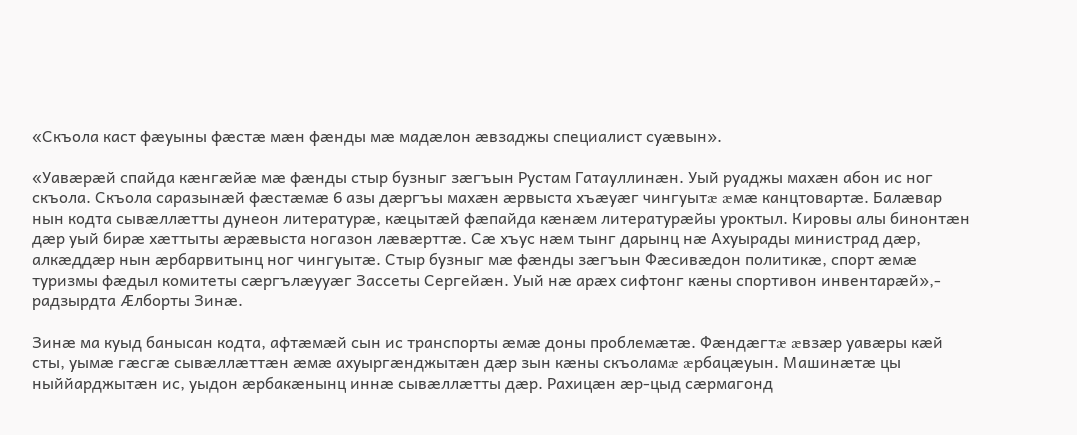«Скъола каст фæуыны фæстæ мæн фæнды мæ мадæлон æвзаджы специалист суæвын».

«Уавæрæй спайда кæнгæйæ мæ фæнды стыр бузныг зæгъын Рустам Гатауллинæн. Уый руаджы махæн абон ис ног скъола. Скъола саразынæй фæстæмæ 6 азы дæргъы махæн æрвыста хъæуæг чингуытæ æмæ канцтовартæ. Балæвар нын кодта сывæллæтты дунеон литературӕ, кæцытæй фæпайда кæнæм литературæйы уроктыл. Кировы алы бинонтæн дæр уый бирæ хæттыты æрæвыста ногазон лæвæрттæ. Сæ хъус нæм тынг дарынц нæ Ахуырады министрад дæр, алкæддæр нын æрбарвитынц ног чингуытæ. Стыр бузныг мæ фæнды зæгъын Фæсивæдон политикæ, спорт æмæ туризмы фæдыл комитеты сæргълæууæг Зассеты Сергейæн. Уый нæ арæх сифтонг кæны спортивон инвентарæй»,- радзырдта Æлборты Зинæ.

Зинæ ма куыд банысан кодта, афтæмæй сын ис транспорты æмæ доны проблемæтæ. Фæндæгтæ æвзæр уавæры кæй сты, уымæ гæсгæ сывæллæттæн æмæ ахуыргæнджытæн дæр зын кæны скъоламæ æрбацæуын. Машинæтæ цы ныййарджытæн ис, уыдон æрбакæнынц иннæ сывæллæтты дæр. Рахицæн æр-цыд сæрмагонд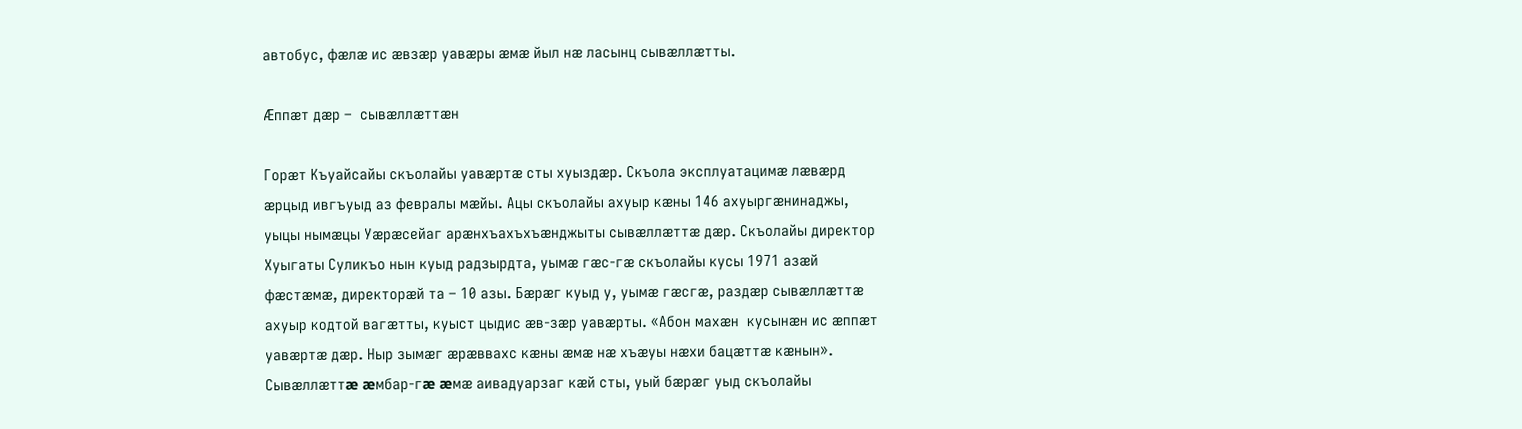автобус, фæлæ ис æвзæр уавæры æмæ йыл нæ ласынц сывæллæтты.

Æппæт дæр –  сывæллæттæн

Горæт Къуайсайы скъолайы уавæртæ сты хуыздæр. Скъола эксплуатацимæ лæвæрд æрцыд ивгъуыд аз февралы мæйы. Ацы скъолайы ахуыр кæны 146 ахуыргæнинаджы, уыцы нымæцы Уæрæсейаг арæнхъахъхъæнджыты сывæллæттæ дæр. Скъолайы директор Хуыгаты Суликъо нын куыд радзырдта, уымæ гæс-гæ скъолайы кусы 1971 азæй фæстæмæ, директорæй та – 10 азы. Бæрæг куыд у, уымæ гæсгæ, раздæр сывæллæттæ ахуыр кодтой вагæтты, куыст цыдис æв-зæр уавæрты. «Абон махæн  кусынæн ис æппæт уавæртæ дæр. Ныр зымæг æрæввахс кæны æмæ нæ хъæуы нæхи бацæттæ кæнын». Сывæллæттæ æмбар-гæ æмæ аивадуарзаг кæй сты, уый бæрæг уыд скъолайы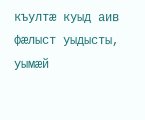къултæ куыд аив фæлыст уыдысты, уымæй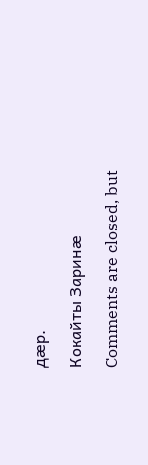дæр.

Кокайты Заринæ

Comments are closed, but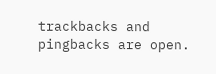trackbacks and pingbacks are open.